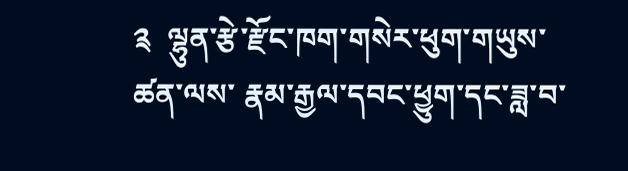༉  ལྷུན་རྩེ་རྫོང་ཁག་གསེར་ཕུག་གཡུས་ཚན་ལས་ རྣམ་རྒྱལ་དབང་ཕྱུག་དང་ཟླ་བ་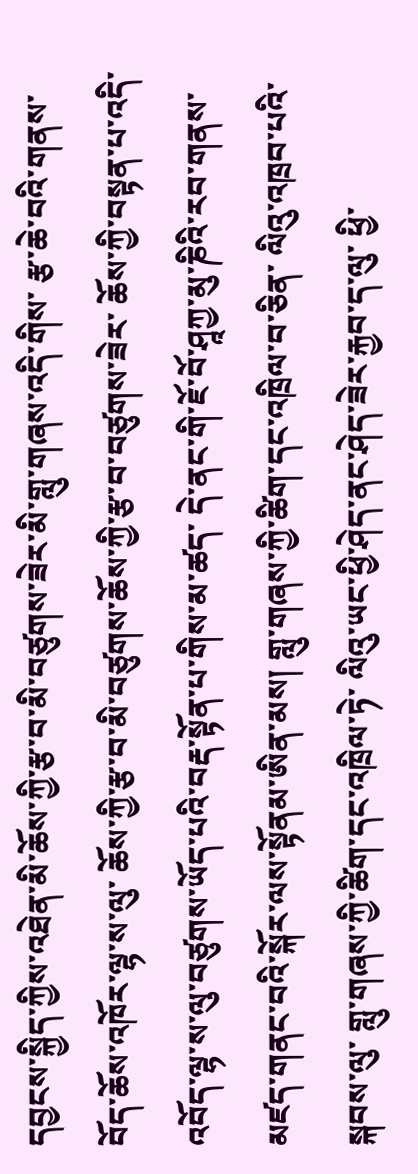དབྱངས་སྐྱིད་ཀྱིས་འཐེན་མི་ཆོས་ཀྱི་རྩ་བ་མི་བཙུགས་ཟེར་མི་གླུ་གཞས་འདི་གིས་ རྩ་ཆེ་བའི་གནས་བོད་ཆོས་འཁོར་ལྷ་ས་ལུ་ ཆོས་ཀྱི་རྩ་བ་མི་བཙུགས་ཆོས་ཀྱི་རྩ་བ་བཙུགས་ཟེར་ ཆོས་ཀྱི་བསྟན་པ་འདི་འབོད་ལྷ་ས་ལུ་བཙུགས་ཡོད་པའི་བརྡ་སྟོན་པ་གིས་མ་ཚད་ དེ་ནང་གི་ཇོ་བོ་ཤཱཀྱ་མུ་ཎིའི་རབ་གནས་མཛད་གནང་བའི་སྐོར་ལས་སྟོནམ་ཨིན་མས། གླུ་གཞས་ཀྱི་ཚིག་དང་འཁྲིལ་བ་ཅིན་ ལིའུ་འཁྲབ་པའི་སྐབས་ལུ་ གླུ་གཞས་ཀྱི་ཚིག་དང་འཁྲིལ་ཏེ་ ལིའུ་ཡང་ཕྱི་ཤེད་ནང་ཤེད་ཟེར་རྐྱབ་ད་ལུ་ ཕྱི་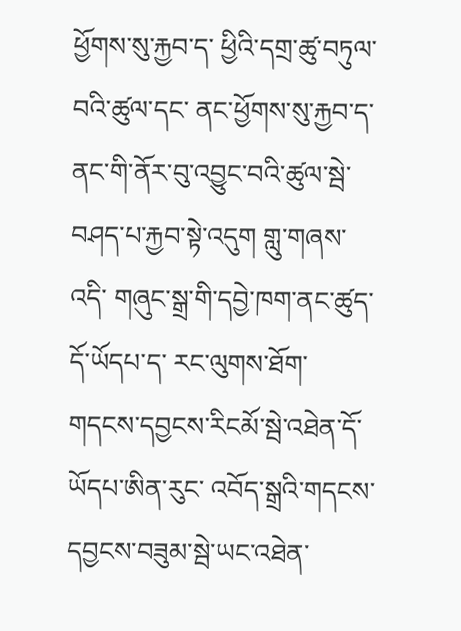ཕྱོགས་སུ་རྐྱབ་ད་ ཕྱིའི་དགྲ་ཚུ་བཏུལ་བའི་ཚུལ་དང་ ནང་ཕྱོགས་སུ་རྐྱབ་ད་ ནང་གི་ནོར་བུ་འབྱུང་བའི་ཚུལ་སྦེ་བཤད་པ་རྐྱབ་སྟེ་འདུག གླུ་གཞས་འདི་ གཞུང་སྒྲ་གི་དབྱེ་ཁག་ནང་ཚུད་དོ་ཡོདཔ་ད་ རང་ལུགས་ཐོག་གདངས་དབྱངས་རིངམོ་སྦེ་འཐེན་དོ་ཡོདཔ་ཨིན་རུང་ འབོད་སྒྲའི་གདངས་དབྱངས་བཟུམ་སྦེ་ཡང་འཐེན་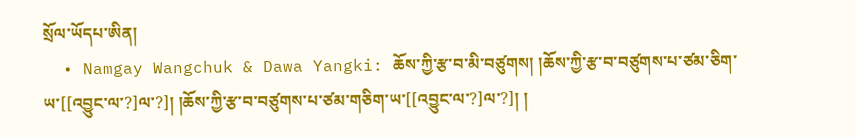སྲོལ་ཡོདཔ་ཨིན།
  • Namgay Wangchuk & Dawa Yangki: ཆོས་ཀྱི་རྩ་བ་མི་བཙུགས། །ཆོས་ཀྱི་རྩ་བ་བཙུགས་པ་ཙམ་ཅིག་ཡ་[[འབྱུང་ལ་?]ལ་?]། །ཆོས་ཀྱི་རྩ་བ་བཙུགས་པ་ཙམ་གཅིག་ཡ་[[འབྱུང་ལ་?]ལ་?]། །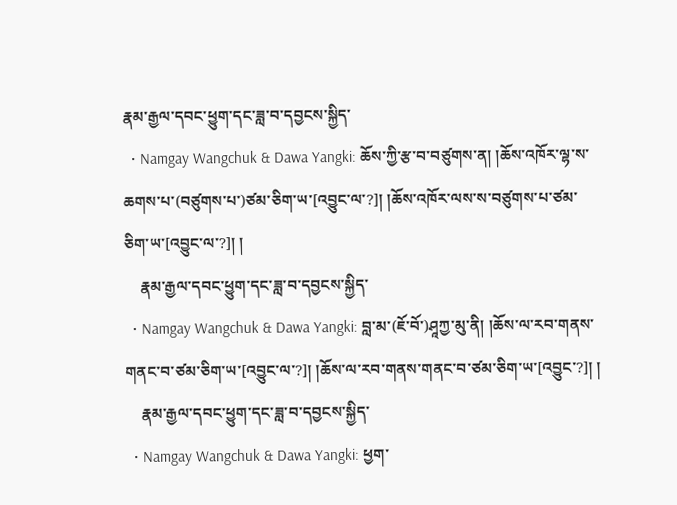རྣམ་རྒྱལ་དབང་ཕྱུག་དང་ཟླ་བ་དབྱངས་སྐྱིད་
  • Namgay Wangchuk & Dawa Yangki: ཆོས་ཀྱི་རྩ་བ་བཙུགས་ན། །ཆོས་འཁོར་ལྷ་ས་ཆགས་པ་(བཙུགས་པ་)ཙམ་ཅིག་ཡ་[འབྱུང་ལ་?]། །ཆོས་འཁོར་ལས་ས་བཙུགས་པ་ཙམ་ཅིག་ཡ་[འབྱུང་ལ་?]། །
    རྣམ་རྒྱལ་དབང་ཕྱུག་དང་ཟླ་བ་དབྱངས་སྐྱིད་
  • Namgay Wangchuk & Dawa Yangki: བླ་མ་(ཇོ་བོ་)ཤཱཀྱ་མུ་ནི། །ཆོས་ལ་རབ་གནས་གནང་བ་ཙམ་ཅིག་ཡ་[འབྱུང་ལ་?]། །ཆོས་ལ་རབ་གནས་གནང་བ་ཙམ་ཅིག་ཡ་[འབྱུང་?]། །
    རྣམ་རྒྱལ་དབང་ཕྱུག་དང་ཟླ་བ་དབྱངས་སྐྱིད་
  • Namgay Wangchuk & Dawa Yangki: ཕྱག་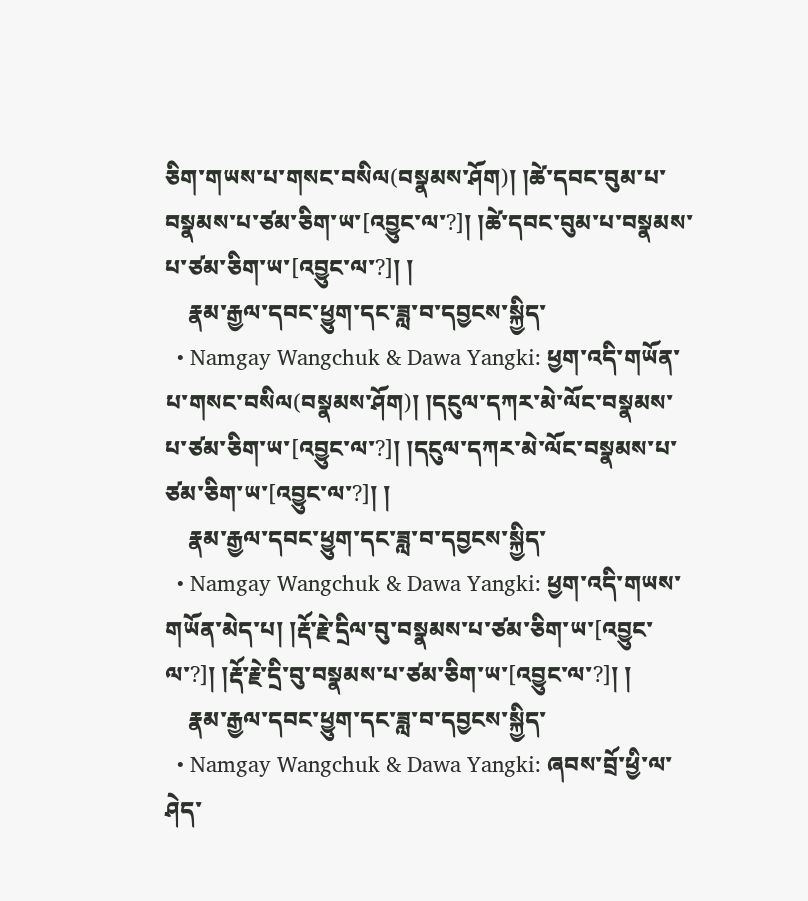ཅིག་གཡས་པ་གསང་བསིལ(བསྣམས་ཤོག)། །ཚེ་དབང་བུམ་པ་བསྣམས་པ་ཙམ་ཅིག་ཡ་[འབྱུང་ལ་?]། །ཚེ་དབང་བུམ་པ་བསྣམས་པ་ཙམ་ཅིག་ཡ་[འབྱུང་ལ་?]། །
    རྣམ་རྒྱལ་དབང་ཕྱུག་དང་ཟླ་བ་དབྱངས་སྐྱིད་
  • Namgay Wangchuk & Dawa Yangki: ཕྱག་འདི་གཡོན་པ་གསང་བསིལ(བསྣམས་ཤོག)། །དངུལ་དཀར་མེ་ལོང་བསྣམས་པ་ཙམ་ཅིག་ཡ་[འབྱུང་ལ་?]། །དངུལ་དཀར་མེ་ལོང་བསྣམས་པ་ཙམ་ཅིག་ཡ་[འབྱུང་ལ་?]། །
    རྣམ་རྒྱལ་དབང་ཕྱུག་དང་ཟླ་བ་དབྱངས་སྐྱིད་
  • Namgay Wangchuk & Dawa Yangki: ཕྱག་འདི་གཡས་གཡོན་མེད་པ། །རྡོ་རྗེ་དྲིལ་བུ་བསྣམས་པ་ཙམ་ཅིག་ཡ་[འབྱུང་ལ་?]། །རྡོ་རྗེ་དྲི་བུ་བསྣམས་པ་ཙམ་ཅིག་ཡ་[འབྱུང་ལ་?]། །
    རྣམ་རྒྱལ་དབང་ཕྱུག་དང་ཟླ་བ་དབྱངས་སྐྱིད་
  • Namgay Wangchuk & Dawa Yangki: ཞབས་བྲོ་ཕྱི་ལ་ཤེད་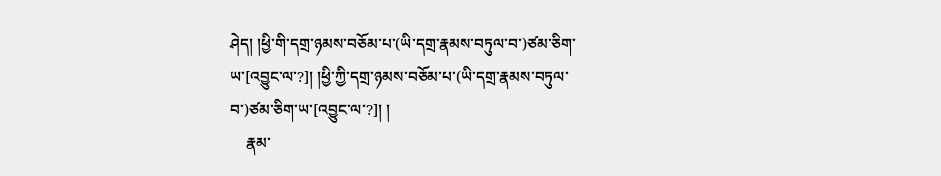ཤེད། །ཕྱི་གི་དགྲ་ཉམས་བཅོམ་པ་(ཡི་དགྲ་རྣམས་བཏུལ་བ་)ཙམ་ཅིག་ཡ་[འབྱུང་ལ་?]། །ཕྱི་ཀྱི་དགྲ་ཉམས་བཅོམ་པ་(ཡི་དགྲ་རྣམས་བཏུལ་བ་)ཙམ་ཅིག་ཡ་[འབྱུང་ལ་?]། །
    རྣམ་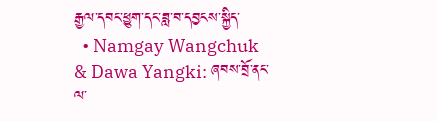རྒྱལ་དབང་ཕྱུག་དང་ཟླ་བ་དབྱངས་སྐྱིད་
  • Namgay Wangchuk & Dawa Yangki: ཞབས་བྲོ་ནང་ལ་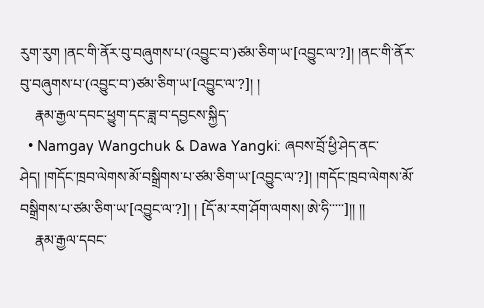རུག་རུག །ནང་གི་ནོར་བུ་བཞུགས་པ་(འབྱུང་བ་)ཙམ་ཅིག་ཡ་[འབྱུང་ལ་?]། །ནང་གི་ནོར་བུ་བཞུགས་པ་(འབྱུང་བ་)ཙམ་ཅིག་ཡ་[འབྱུང་ལ་?]། །
    རྣམ་རྒྱལ་དབང་ཕྱུག་དང་ཟླ་བ་དབྱངས་སྐྱིད་
  • Namgay Wangchuk & Dawa Yangki: ཞབས་བྲོ་ཕྱི་ཤེད་ནང་ཤེད། །གདོང་ཁྲབ་ལེགས་མོ་བསྒྲིགས་པ་ཙམ་ཅིག་ཡ་[འབྱུང་ལ་?]། །གདོང་ཁྲབ་ལེགས་མོ་བསྒྲིགས་པ་ཙམ་ཅིག་ཡ་[འབྱུང་ལ་?]། ། [དོ་མ་རག་ཤོག་ལགས། ཨེ་ཧི་་་་་]།། །།
    རྣམ་རྒྱལ་དབང་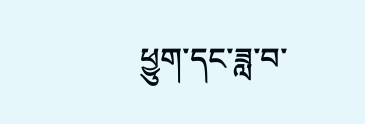ཕྱུག་དང་ཟླ་བ་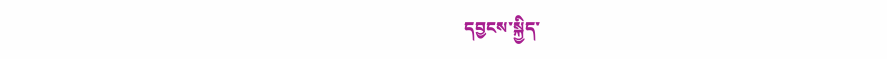དབྱངས་སྐྱིད་